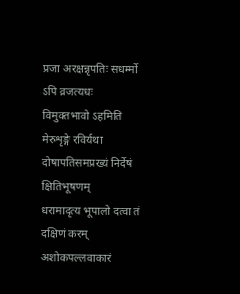प्रजा अरक्षन्नृपतिः सधर्म्मो ऽपि व्रजत्यधः
विमुक्तभावो ऽहमिति मेरुशृङ्गे रविर्यथा
दोषापतिसमप्रख्यं निर्देषं क्षितिभूषणम्
धरामादृत्य भूपालो दत्वा तं दक्षिणं करम्
अशोकपल्लवाकारं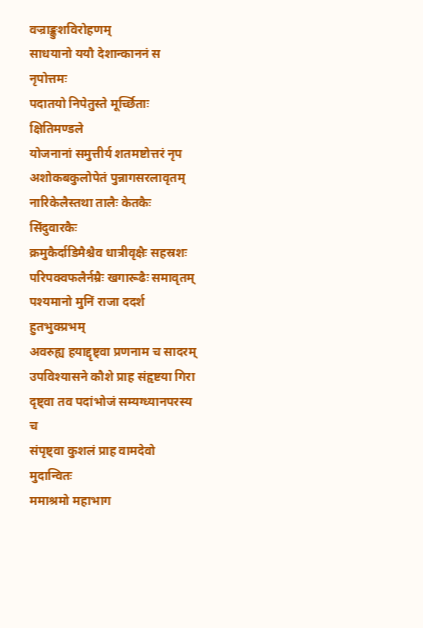वज्राङ्कुशविरोहणम्
साधयानो ययौ देशान्काननं स नृपोत्तमः
पदातयो निपेतुस्ते मूर्च्छिताः क्षितिमण्डले
योजनानां समुत्तीर्य शतमष्टोत्तरं नृप
अशोकबकुलोपेतं पुन्नागसरलावृतम्
नारिकेलैस्तथा तालैः केतकैः सिंदुवारकैः
क्रमुकैर्दाडिमैश्चैव धात्रीवृक्षैः सहस्रशः
परिपक्वफलैर्नम्रैः खगारूढैः समावृतम्
पश्यमानो मुनिं राजा ददर्श हुतभुक्प्रभम्
अवरुह्य हयाद्दृष्ट्वा प्रणनाम च सादरम्
उपविश्यासने कौशे प्राह संहृष्टया गिरा
दृष्ट्वा तव पदांभोजं सम्यग्ध्यानपरस्य च
संपृष्ट्वा कुशलं प्राह वामदेवो मुदान्वितः
ममाश्रमो महाभाग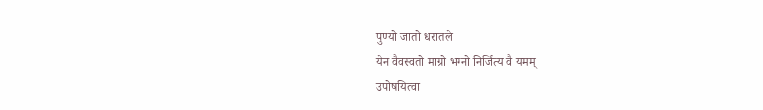पुण्यो जातो धरातले
येन वैवस्वतो माग्रो भग्नो निर्जित्य वै यमम्
उपोषयित्वा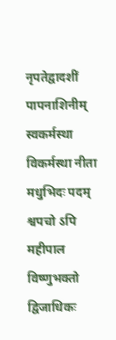नृपतेद्वादशीं पापनाशिनीम्
स्वकर्मस्था विकर्मस्था नीता मधुभिदः पदम्
श्वपचो ऽपि महीपाल विष्णुभक्तो द्विजाधिकः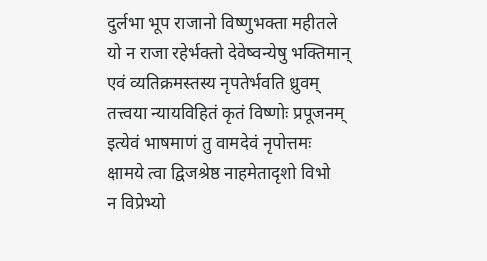दुर्लभा भूप राजानो विष्णुभक्ता महीतले
यो न राजा रहेर्भक्तो देवेष्वन्येषु भक्तिमान्
एवं व्यतिक्रमस्तस्य नृपतेर्भवति ध्रुवम्
तत्त्वया न्यायविहितं कृतं विष्णोः प्रपूजनम्
इत्येवं भाषमाणं तु वामदेवं नृपोत्तमः
क्षामये त्वा द्विजश्रेष्ठ नाहमेतादृशो विभो
न विप्रेभ्यो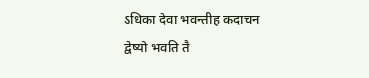ऽधिका देवा भवन्तीह कदाचन
द्वेष्यो भवति तै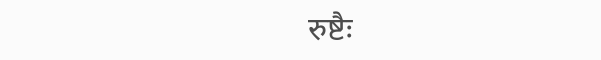रुष्टैः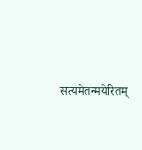सत्यमेतन्मयेरितम्